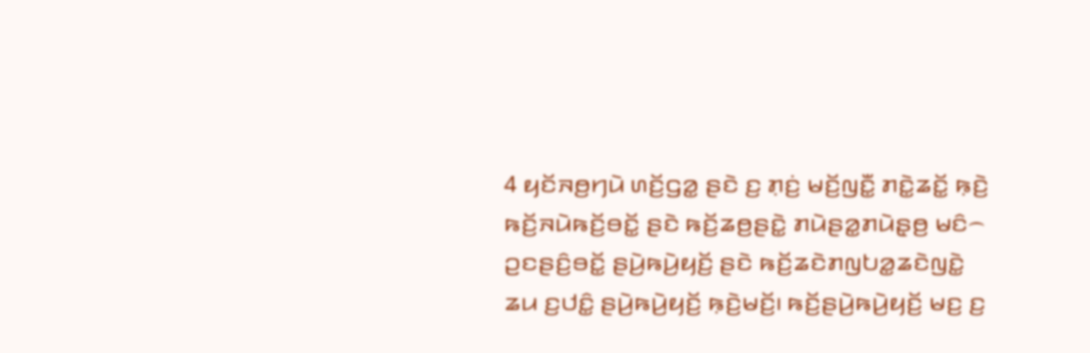4 ꤟꤢꤩꤏꤥ꤬ꤚꤣꤧ ꤛꤢꤩ꤬ꤞꤤ꤭ ꤔꤢꤧ ꤢ꤬ ꤊ꤫ꤢꤦ꤬ ꤗꤢꤩ꤬ꤜꤢꤪ꤭ ꤊꤢꤧ꤭ꤘꤢꤩ꤭ ꤒ꤫ꤢꤧ꤬ ꤒꤢꤩ꤬ꤏꤣꤧꤒꤢꤩ꤬ꤋꤢꤩ꤭ ꤔꤢꤧ ꤒꤢꤩ꤬ꤘꤥ꤬ꤔꤢꤧ꤭ ꤊꤣꤧꤔꤤ꤭ꤊꤣꤧꤔ꤫ꤥ꤬ ꤗꤢꤨ꤮ ꤑꤢꤔꤢꤨ꤬ꤋꤢꤩ꤭ ꤔꤣꤧ꤬ꤒꤣꤧ꤬ꤟꤢꤩ꤬ ꤔꤢꤧ ꤒꤢꤩ꤬ꤘꤢꤧꤊꤜꤝꤤ꤭ꤘꤢꤧꤜꤢꤧ꤭ ꤘꤣ ꤢ꤬ꤓꤢꤨ꤭ ꤔꤣꤧ꤬ꤒꤣꤧ꤬ꤟꤢꤩ꤬ ꤒ꤫ꤢꤧ꤬ꤗꤢꤩ꤬꤯ ꤒꤢꤩ꤬ꤔꤣꤧ꤬ꤒꤣꤧ꤬ꤟꤢꤩ꤬ ꤗꤢ꤬ ꤢ꤬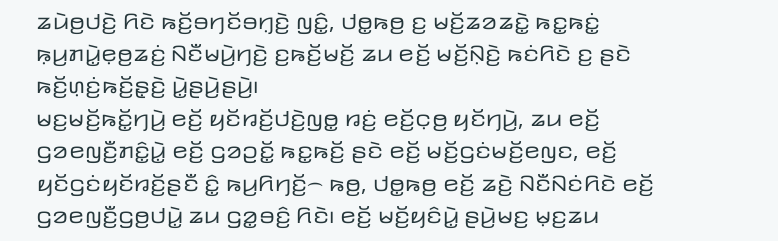ꤘꤣꤧꤥ꤬ꤓꤢꤧ꤬ ꤖꤢꤧ ꤒꤢꤩ꤬ꤋꤚꤢꤩꤋꤚ꤫ꤢꤧ꤬ ꤜꤢꤨ꤭, ꤓꤥ꤭ꤒꤥ꤬ ꤢ꤬ ꤗꤢꤩ꤬ꤘꤤꤘꤢꤧ꤭ ꤒꤢ꤭ꤒꤢꤦ꤭ ꤒ꤫ꤣ꤬ꤊꤣꤧ꤭ꤕ꤫ꤥ꤬ꤘꤢꤦ꤬ ꤡꤢꤪꤗꤣꤧ꤬ꤚꤢꤧ꤬ ꤢ꤬ꤒꤢꤩ꤬ꤗꤢꤩ꤬ ꤘꤣ ꤕꤢꤩ꤬ ꤗꤢꤩ꤬ꤡ꤫ꤢꤧ꤬ ꤒꤢꤦꤖꤢꤧ ꤢ꤬ ꤔꤢꤧ ꤒꤢꤩ꤬ꤛ꤫ꤢꤦ꤬ꤒꤢꤩ꤬ꤔ꤫ꤢꤧ꤬ ꤣꤧ꤭ꤔꤣꤧ꤬ꤔꤣꤧ꤬꤯
ꤗꤢ꤬ꤗꤢꤩ꤬ꤒꤢꤩ꤭ꤚꤣꤧ꤬ ꤕꤢꤩ꤬ ꤟꤢꤩꤙꤢꤩ꤬ꤓꤢꤧ꤬ꤜꤥ꤭ ꤙꤢꤦ꤬ ꤕꤢꤩ꤬ꤍ꤫ꤥ꤬ ꤟꤢꤩꤚꤣꤧ꤬, ꤘꤣ ꤕꤢꤩ꤬ ꤞꤤꤕꤜꤢꤪ꤬ꤊꤢꤨ꤭ꤣꤧ꤭ ꤕꤢꤩ꤬ ꤞꤤꤑꤢꤩ꤭ ꤒꤢ꤭ꤒꤢꤩ꤬ ꤔꤢꤧ ꤕꤢꤩ꤬ ꤗꤢꤩ꤬ꤞꤢꤦꤗꤢꤩ꤬ꤕꤜꤢ, ꤕꤢꤩ꤬ ꤟꤢꤩꤞꤢꤦꤟꤢꤩꤙꤢꤩ꤬ꤔꤢꤪ ꤢꤨ꤭ ꤒꤣ꤬ꤖꤚꤢꤩ꤬꤮ ꤒꤥ꤬, ꤓꤥ꤭ꤒꤥ꤬ ꤕꤢꤩ꤬ ꤘꤢꤧ꤬ ꤡꤢꤪꤡꤢꤦꤖꤢꤧ ꤕꤢꤩ꤬ ꤞꤤꤕꤜꤢꤪ꤬ꤞꤥ꤬ꤓꤣꤧ꤭ ꤘꤣ ꤞꤤ꤭ꤋꤢꤨ꤬ ꤖꤢꤧ꤯ ꤕꤢꤩ꤬ ꤗꤢꤩ꤬ꤟꤢꤨꤣꤧ꤭ ꤔꤣꤧ꤬ꤗꤢ꤬ ꤗ꤫ꤢ꤬ꤘꤣ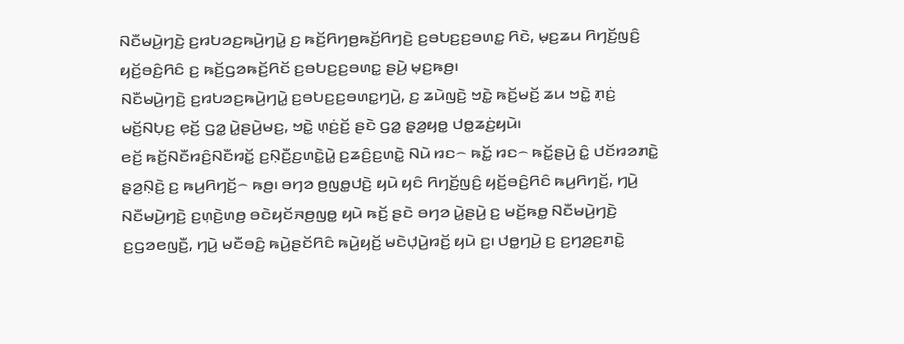ꤡꤢꤪꤗꤣꤧ꤬ꤚꤢꤧ꤬ ꤢ꤬ꤙꤝꤤꤢ꤬ꤒꤣꤧ꤬ꤚꤣꤧ꤭ ꤢ꤬ ꤒꤢꤩ꤬ꤖꤚꤥ꤬ꤒꤢꤩ꤬ꤖꤚꤢꤧ꤬ ꤢ꤬ꤋꤝꤢ꤬ꤢ꤬ꤋꤛꤢ꤭ ꤖꤢꤧ, ꤗ꤫ꤢ꤬ꤘꤣ ꤖꤚꤢꤩ꤬ꤜꤢꤨ꤬ ꤟꤢꤩ꤬ꤋꤢꤨ꤬ꤖꤢꤨ ꤢ꤬ ꤒꤢꤩ꤬ꤞꤤꤒꤢꤩ꤬ꤖꤢꤩ ꤢ꤬ꤋꤝꤢ꤬ꤢ꤬ꤋꤛꤢ꤭ ꤔꤣꤧ꤬ ꤗ꤫ꤢ꤬ꤒꤥ꤬꤯
ꤡꤢꤪꤗꤣꤧ꤬ꤚꤢꤧ꤬ ꤢ꤬ꤙꤝꤤꤢ꤬ꤒꤣꤧ꤬ꤚꤣꤧ꤭ ꤢ꤬ꤋꤝꤢ꤬ꤢ꤬ꤋꤛꤢ꤭ꤚꤣꤧ꤬, ꤢ꤬ ꤘꤣꤧꤜꤢꤧ꤬ ꤠꤢꤧ꤭ ꤒꤢꤩ꤬ꤗꤢꤩ꤬ ꤘꤣ ꤠꤢꤧ꤭ ꤊ꤫ꤢꤦ꤬ ꤗꤢꤩ꤬ꤡꤝ꤫ꤢ꤬ ꤕ꤫ꤢꤩ꤬ ꤞꤤ꤭ ꤣꤧ꤭ꤔꤣꤧ꤬ꤗꤢ꤬, ꤠꤢꤧ꤭ ꤛ꤫ꤢꤦ꤬ꤢꤩ꤬ ꤔꤢꤧ ꤞꤤ꤭ ꤔ꤫ꤤ꤬ꤟꤥ꤭ ꤓꤥ꤭ꤘꤢꤦ꤬ꤟꤣꤧ꤯
ꤕꤢꤩ꤬ ꤒꤢꤩ꤬ꤡꤢꤪꤙꤢꤨ꤬ꤡꤢꤪꤙꤢꤩ꤭ ꤢ꤬ꤡ꤫ꤢꤪ꤬ꤢ꤬ꤛꤢꤧ꤭ꤣꤧ꤭ ꤢ꤬ꤘꤢꤨ꤬ꤢ꤬ꤛꤢꤧ꤭ ꤡꤣꤧ ꤙꤢ꤮ ꤒꤢꤩ꤭ ꤙꤢ꤮ ꤒꤢꤩ꤭ꤔꤣꤧ꤬ ꤢꤨ꤭ ꤓꤢꤩꤙꤤꤊꤢꤧ꤭ ꤔ꤫ꤤ꤬ꤡ꤫ꤢꤧ꤬ ꤢ꤬ ꤒꤣ꤬ꤖꤚꤢꤩ꤬꤮ ꤒꤥ꤬꤯ ꤋꤚꤤ ꤥ꤬ꤜꤥ꤭ꤓꤢꤧ꤬ ꤟꤣꤧ ꤟꤢꤨ ꤖꤚꤢꤩ꤬ꤜꤢꤨ꤬ ꤟꤢꤩ꤬ꤋꤢꤨ꤬ꤖꤢꤨ ꤒꤣ꤬ꤖꤚꤢꤩ꤬, ꤚꤣꤧ꤬ ꤡꤢꤪꤗꤣꤧ꤬ꤚꤢꤧ꤬ ꤢ꤬ꤛ꤫ꤢꤧ꤬ꤛꤥ꤬ ꤋꤢꤧꤟꤢꤩꤏꤥ꤬ꤜꤥ꤭ ꤟꤣꤧ ꤒꤢꤩ꤬ ꤔꤢꤧ ꤋꤚꤤ ꤣꤧ꤭ꤔꤣꤧ꤬ ꤢ꤬ ꤗꤢꤩ꤬ꤒꤥ꤭ ꤡꤢꤪꤗꤣꤧ꤬ꤚꤢꤧ꤬ ꤢ꤬ꤞꤤꤕꤜꤢꤪ꤬, ꤚꤣꤧ꤬ ꤗꤢꤪꤋꤢꤨ꤬ ꤒꤣꤧ꤬ꤔꤢꤩꤖꤢꤨ ꤒꤣꤧ꤬ꤟꤢꤩ꤬ ꤗꤢꤧꤓ꤫ꤣꤧ꤬ꤙꤢꤩ꤬ ꤟꤣꤧ ꤢ꤬꤯ ꤓꤥ꤭ꤚꤣꤧ꤬ ꤢ꤬ ꤢ꤬ꤚꤤ꤬ꤢ꤬ꤊꤢꤧ꤭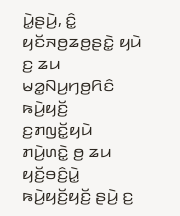ꤣꤧ꤭ꤔꤣꤧ꤬, ꤢꤨ꤭ ꤟꤢꤩꤏꤥ꤬ꤘꤥ꤬ꤔꤢꤧ꤭ ꤟꤣꤧ ꤢ꤬ ꤘꤣ ꤗꤤ꤭ꤡꤣ꤬ꤚꤥ꤬ꤖꤢꤨ ꤒꤣꤧ꤬ꤟꤢꤩ꤬ ꤢ꤬ꤊꤜꤢꤩ꤭ꤟꤣꤧ ꤊꤣꤧ꤬ꤛꤢꤧ꤭ ꤥ꤬ ꤘꤣ ꤟꤢꤩ꤬ꤋꤢꤨ꤬ꤣꤧ꤭ ꤒꤣꤧ꤬ꤟꤢꤩ꤬ꤟꤢꤩ꤬ ꤔꤣꤧ꤬ ꤢ꤬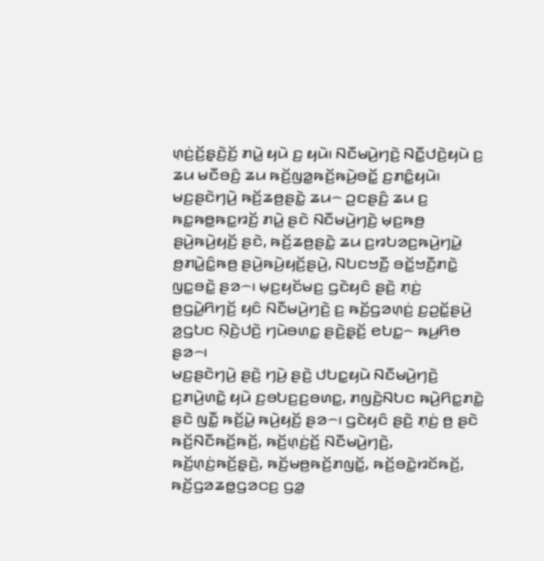ꤛ꤫ꤢꤦ꤬ꤢꤩ꤬ꤔ꤫ꤢꤧ꤬ꤢꤩ꤬ ꤊꤣꤧ꤭ ꤟꤣꤧ ꤢ꤬ ꤟꤣꤧ꤯ ꤡꤢꤪꤗꤣꤧ꤬ꤚꤢꤧ꤬ ꤡꤢꤪ꤭ꤓꤢꤧ꤬ꤟꤣꤧ ꤢ꤬ ꤘꤣ ꤗꤢꤪꤋꤢꤨ꤬ ꤘꤣ ꤒꤢꤩ꤬ꤜꤤ꤭ꤒꤢꤩ꤬ꤒꤣꤧ꤬ꤋꤢꤩ꤭ ꤢ꤬ꤊꤢꤨ꤭ꤟꤣꤧ꤯
ꤗꤢ꤬ꤔꤢꤧꤚꤣꤧ꤬ ꤒꤢꤩ꤬ꤘꤥ꤬ꤔꤢꤧ꤭ ꤘꤣ꤮ ꤑꤢꤔꤢꤨ꤬ ꤘꤣ ꤢ꤬ ꤒꤢ꤭ꤒꤥ꤭ꤒꤢ꤭ꤙꤢꤩ꤬ ꤊꤣꤧ꤭ ꤔꤢꤧ ꤡꤢꤪꤗꤣꤧ꤬ꤚꤢꤧ꤬ ꤗ꤫ꤢ꤬ꤒꤥ꤬ ꤔꤣꤧ꤬ꤒꤣꤧ꤬ꤟꤢꤩ꤬ ꤔꤢꤧ, ꤒꤢꤩ꤬ꤘꤥ꤬ꤔꤢꤧ꤭ ꤘꤣ ꤢ꤬ꤙꤝꤤꤢ꤬ꤒꤣꤧ꤬ꤚꤣꤧ꤭ ꤥ꤬ꤊꤣꤧ꤭ꤢꤨ꤭ꤒꤥ꤬ ꤔꤣꤧ꤬ꤒꤣꤧ꤬ꤟꤢꤩ꤬ꤔꤣꤧ꤬, ꤡꤝꤢꤠꤢꤪ꤬ ꤋꤢꤩ꤭ꤠꤢꤪ꤬ꤊꤢꤧ꤭ ꤜꤢ꤭ꤋꤢꤧ꤭ ꤔꤤ꤮꤯ ꤗ꤫ꤢ꤬ꤟꤢꤩꤗꤢ꤬ ꤞꤢꤧꤟꤢꤨ ꤔꤢꤧ꤬ ꤊ꤫ꤢꤦ꤬ ꤥ꤬ꤞꤣꤧ꤭ꤖꤚꤢꤩ꤬ ꤟꤢꤨ ꤡꤢꤪꤗꤣꤧ꤬ꤚꤢꤧ꤬ ꤢ꤬ ꤒꤢꤩ꤬ꤞꤤꤛ꤫ꤢꤦ꤬ ꤢ꤬ꤑꤢꤩ꤭ꤔꤣꤧ꤬ ꤤ꤬ꤞꤝꤢ ꤡ꤫ꤢꤧ꤬ꤓꤢꤧ꤬ ꤚꤣꤧꤋꤛꤢ꤭ ꤔꤢꤧ꤬ꤔ꤫ꤢꤩ꤬ ꤕꤝꤢ꤭꤮ ꤒꤣ꤬ꤖꤥ ꤔꤤ꤮꤯
ꤗꤢ꤬ꤔꤢꤧꤚꤣꤧ꤬ ꤔꤢꤧ꤬ ꤚꤣꤧ꤬ ꤔꤢꤧ꤬ ꤓꤝꤢ꤭ꤟꤣꤧ ꤡꤢꤪꤗꤣꤧ꤬ꤚꤢꤧ꤬ ꤢ꤬ꤊꤣꤧ꤬ꤛꤢꤧ꤭ ꤟꤣꤧ ꤢ꤬ꤋꤝꤢ꤬ꤢ꤬ꤋꤛꤢ꤭, ꤊꤜꤢꤧ꤬ꤡꤝꤢ ꤒꤣꤧ꤬ꤖꤢ꤭ꤊꤢꤧ꤭ ꤔꤢꤧ ꤜꤢꤪ꤭ ꤒꤢꤩ꤬ꤣꤧ꤭ ꤒꤣꤧ꤬ꤟꤢꤩ꤬ ꤔꤤ꤮꤯ ꤞꤢꤧꤟꤢꤨ ꤔꤢꤧ꤬ ꤊ꤫ꤢꤦ꤬ ꤥ꤬ ꤔꤢꤧ ꤒꤢꤩ꤬ꤡꤢꤪꤒꤢꤩ꤬ꤒꤢꤩ꤬, ꤒꤢꤩ꤬ꤛ꤫ꤢꤦ꤬ꤢꤩ꤬ ꤡꤢꤪꤗꤣꤧ꤬ꤚꤢꤧ꤬, ꤒꤢꤩ꤬ꤛ꤫ꤢꤦ꤬ꤒꤢꤩ꤬ꤔ꤫ꤢꤧ꤬, ꤒꤢꤩ꤬ꤗꤥ꤬ꤒꤢꤩ꤬ꤊꤜꤢꤩ꤭, ꤒꤢꤩ꤬ꤋꤢꤧ꤭ꤙꤢꤩꤒꤢꤩ꤬, ꤒꤢꤩ꤬ꤞꤤꤘꤥ꤭ꤞꤤꤍꤢ꤬ ꤞꤤ꤭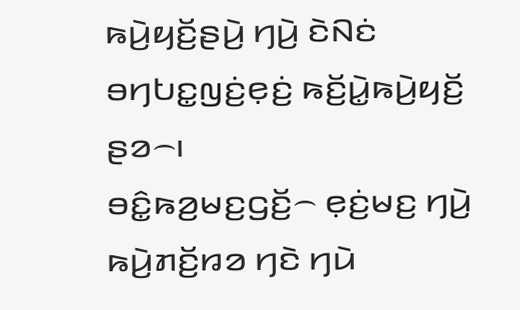ꤒꤣꤧ꤬ꤟꤢꤩ꤬ꤔꤣꤧ꤬ ꤚꤣꤧ꤬ ꤢꤧꤡꤢꤦ ꤋꤚꤝꤢ꤭ꤜꤢꤦ꤬ꤕ꤫ꤢꤦ꤬ ꤒꤢꤩ꤬ꤣꤧ꤭ꤒꤣꤧ꤬ꤟꤢꤩ꤬ ꤔꤤ꤮꤯
ꤋꤢꤨ꤭ꤒꤤ꤬ꤗꤢ꤬ꤞꤢꤩ꤬꤮ ꤕ꤫ꤢꤦ꤬ꤗꤢ꤬ ꤚꤣꤧ꤬ ꤒꤣꤧ꤬ꤊꤢꤩ꤬ꤙꤤ ꤚꤢꤧ ꤚꤣꤧ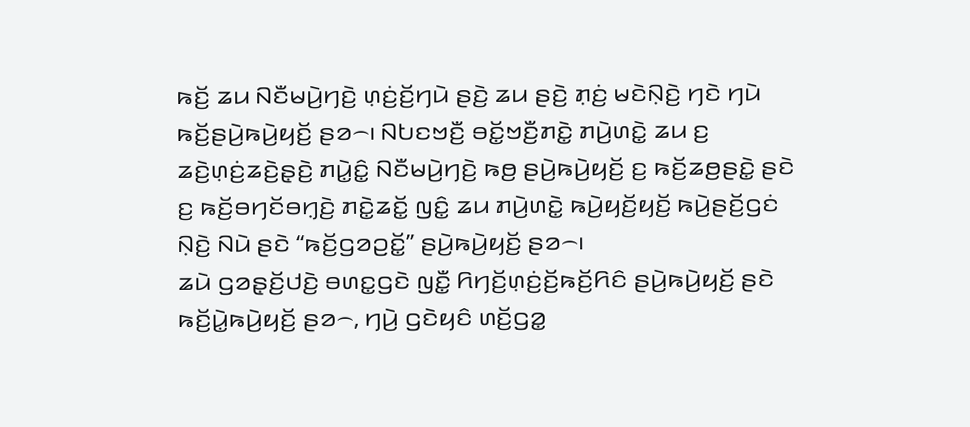ꤒꤢꤩ꤬ ꤘꤣ ꤡꤢꤪꤗꤣꤧ꤬ꤚꤢꤧ꤬ ꤛ꤫ꤢꤦ꤬ꤢꤩ꤬ꤚꤣꤧ ꤔꤢꤧ꤬ ꤘꤣ ꤔꤢꤧ꤬ ꤊ꤫ꤢꤦ꤬ ꤗꤢꤧꤡ꤫ꤢꤧ꤬ ꤚꤢꤧ ꤚꤣꤧ ꤒꤢꤩ꤬ꤔꤣꤧ꤬ꤒꤣꤧ꤬ꤟꤢꤩ꤬ ꤔꤤ꤮꤯ ꤡꤝꤢꤠꤢꤪ꤬ ꤋꤢꤩ꤭ꤠꤢꤪ꤬ꤊꤢꤧ꤭ ꤊꤣꤧ꤬ꤛꤢꤧ꤭ ꤘꤣ ꤢ꤬ ꤘꤢꤧ꤬ꤛ꤫ꤢꤦ꤬ꤘꤢꤧ꤬ꤔ꤫ꤢꤧ꤬ ꤊꤣꤧ꤭ꤢꤨ꤭ ꤡꤢꤪꤗꤣꤧ꤬ꤚꤢꤧ꤬ ꤒꤥ꤬ ꤔꤣꤧ꤬ꤒꤣꤧ꤬ꤟꤢꤩ꤬ ꤢ꤬ ꤒꤢꤩ꤬ꤘꤥ꤬ꤔꤢꤧ꤭ ꤔꤢꤧ ꤢ꤬ ꤒꤢꤩ꤬ꤋꤚꤢꤩꤋꤚ꤫ꤢꤧ꤬ ꤊꤢꤧ꤭ꤘꤢꤩ꤭ ꤜꤢꤨ꤭ ꤘꤣ ꤊꤣꤧ꤬ꤛꤢꤧ꤭ ꤒꤣꤧ꤬ꤟꤢꤩ꤬ꤟꤢꤩ꤬ ꤒꤣꤧ꤬ꤔꤢꤩ꤬ꤞꤢꤦ ꤡ꤫ꤢꤧ꤬ ꤡꤣꤧ ꤔꤢꤧ “ꤒꤢꤩ꤬ꤞꤤꤑꤢꤩ꤭” ꤔꤣꤧ꤬ꤒꤣꤧ꤬ꤟꤢꤩ꤬ ꤔꤤ꤮꤯
ꤘꤣꤧ ꤞꤤꤔ꤫ꤢꤩ꤬ꤓꤢꤧ꤬ ꤋꤛꤢ꤭ꤞꤢꤧ ꤜꤢꤪ꤭ ꤖꤚꤢꤩ꤬ꤛ꤫ꤢꤦ꤬ꤢꤩ꤬ꤒꤢꤩ꤬ꤖꤢꤨ ꤔꤣꤧ꤬ꤒꤣꤧ꤬ꤟꤢꤩ꤬ ꤔꤢꤧ ꤒꤢꤩ꤬ꤣꤧ꤭ꤒꤣꤧ꤬ꤟꤢꤩ꤬ ꤔꤤ꤮, ꤚꤣꤧ꤬ ꤞꤢꤧꤟꤢꤨ ꤛꤢꤩ꤬ꤞꤤ꤭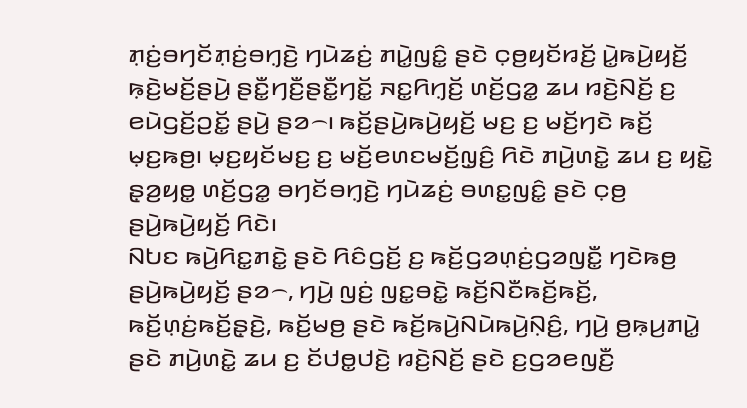ꤊ꤫ꤢꤦ꤬ꤋꤚꤢꤩꤊ꤫ꤢꤦ꤬ꤋꤚ꤫ꤢꤧ꤬ ꤚꤣꤧꤘꤢꤦ꤬ ꤊꤣꤧ꤭ꤜꤢꤨ꤭ ꤔꤢꤧ ꤍ꤫ꤥ꤬ꤟꤢꤩꤙꤢꤩ꤬ ꤣꤧ꤭ꤒꤣꤧ꤬ꤟꤢꤩ꤬ ꤒ꤫ꤢꤧ꤬ꤗꤢꤩ꤬ꤔꤣꤧ꤬ ꤔꤢꤪ꤭ꤚꤢꤪ꤬ꤔꤢꤪ꤭ꤚꤢꤩ꤭ ꤏꤢ꤭ꤖꤚ꤫ꤢꤩ꤬ ꤛꤢꤩ꤬ꤞꤤ꤭ ꤘꤣ ꤙꤢꤧ꤬ꤡꤢꤩ꤬ ꤢ꤬ ꤕꤣꤧꤞꤢꤩ꤬ꤑꤢꤩ꤭ ꤔꤣꤧ꤬ ꤔꤤ꤮꤯ ꤒꤢꤩ꤬ꤔꤣꤧ꤬ꤒꤣꤧ꤬ꤟꤢꤩ꤬ ꤗꤢ꤬ ꤢ꤬ ꤗꤢꤩ꤬ꤚꤢꤧ ꤒꤢꤩ꤬ ꤗ꤫ꤢ꤬ꤒꤥ꤬꤯ ꤗ꤫ꤢ꤬ꤟꤢꤩꤗꤢ꤬ ꤢ꤬ ꤗꤢꤩ꤬ꤕꤛꤢꤗꤢꤩ꤬ꤜ꤫ꤢꤨ꤬ ꤖꤢꤧ ꤊꤣꤧ꤬ꤛꤢꤧ꤭ ꤘꤣ ꤢ꤬ ꤟꤢꤧ꤭ ꤔ꤫ꤤ꤬ꤟꤥ꤭ ꤛꤢꤩ꤬ꤞꤤ꤭ ꤋꤚꤢꤩꤋꤚ꤫ꤢꤧ꤬ ꤚꤣꤧꤘꤢꤦ꤬ ꤋꤛꤢ꤭ꤜꤢꤨ꤭ ꤔꤢꤧ ꤍ꤫ꤥ꤬ ꤔꤣꤧ꤬ꤒꤣꤧ꤬ꤟꤢꤩ꤬ ꤖꤢꤧ꤯
ꤡꤝꤢ ꤒꤣꤧ꤬ꤖꤢ꤭ꤊꤢꤧ꤭ ꤔꤢꤧ ꤖꤢꤨꤞꤢꤩ꤬ ꤢ꤬ ꤒꤢꤩ꤬ꤞꤤꤛ꤫ꤢꤦ꤬ꤞꤤꤜꤢꤪ꤭ ꤚꤢꤧꤒꤥ꤬ ꤔꤣꤧ꤬ꤒꤣꤧ꤬ꤟꤢꤩ꤬ ꤔꤤ꤮, ꤚꤣꤧ꤬ ꤜꤢꤦ꤬ ꤜꤢ꤭ꤋꤢꤧ꤭ ꤒꤢꤩ꤬ꤡꤢꤪꤒꤢꤩ꤬ꤒꤢꤩ꤬, ꤒꤢꤩ꤬ꤛ꤫ꤢꤦ꤬ꤒꤢꤩ꤬ꤔ꤫ꤢꤧ꤬, ꤒꤢꤩ꤬ꤗꤥ꤬ ꤔꤢꤧ ꤒꤢꤩ꤬ꤒꤣꤧ꤬ꤡꤣꤧꤒꤣꤧ꤬ꤡ꤫ꤢꤨ꤬, ꤚꤣꤧ꤬ ꤥ꤬ꤒ꤫ꤣ꤬ꤊꤣꤧ꤭ ꤔꤢꤧ ꤊꤣꤧ꤬ꤛꤢꤧ꤭ ꤘꤣ ꤢ꤬ ꤢꤩꤓꤥ꤭ꤓꤢꤧ꤬ ꤙꤢꤧ꤬ꤡꤢꤩ꤬ ꤔꤢꤧ ꤢ꤬ꤞꤤꤕꤜꤢꤪ꤬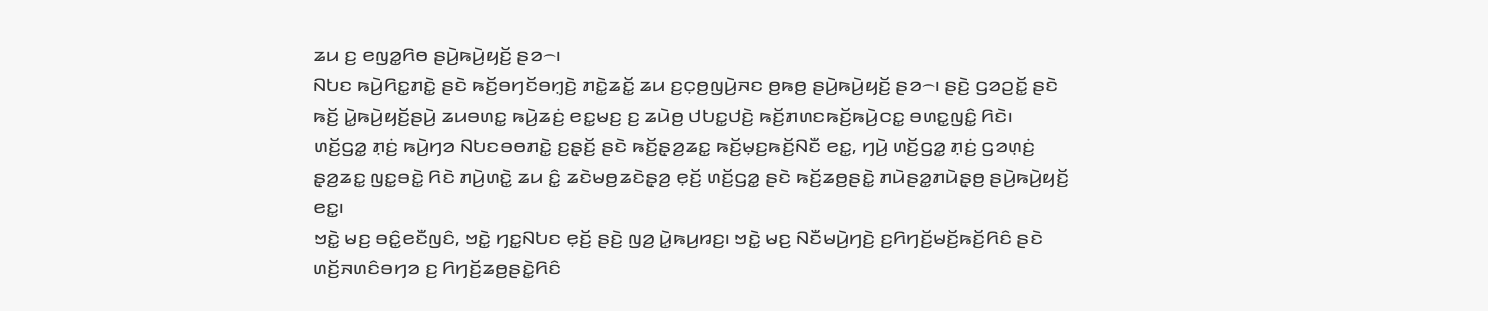ꤘꤣ ꤢ꤬ ꤕꤜꤤ꤭ꤖꤥ ꤔꤣꤧ꤬ꤒꤣꤧ꤬ꤟꤢꤩ꤬ ꤔꤤ꤮꤯
ꤡꤝꤢ ꤒꤣꤧ꤬ꤖꤢ꤭ꤊꤢꤧ꤭ ꤔꤢꤧ ꤒꤢꤩ꤬ꤋꤚꤢꤩꤋꤚ꤫ꤢꤧ꤬ ꤊꤢꤧ꤭ꤘꤢꤩ꤭ ꤘꤣ ꤢ꤬ꤍ꤫ꤥ꤬ꤜꤣꤧ꤬ꤏꤢ ꤥ꤬ꤒꤥ꤬ ꤔꤣꤧ꤬ꤒꤣꤧ꤬ꤟꤢꤩ꤬ ꤔꤤ꤮꤯ ꤔꤢꤧ꤬ ꤞꤤꤑꤢꤩ꤭ ꤔꤢꤧ ꤒꤢꤩ꤬ ꤣꤧ꤭ꤒꤣꤧ꤬ꤟꤢꤩ꤬ꤔꤣꤧ꤬ ꤘꤣꤋꤛꤢ꤭ ꤒꤣꤧ꤬ꤘꤢꤦ꤬ ꤕꤢ꤭ꤗꤢ꤬ ꤢ꤬ ꤘꤣꤧꤥ꤬ ꤓꤝꤢ꤭ꤓꤢꤧ꤬ ꤒꤢꤩ꤬ꤊꤛꤢꤒꤢꤩ꤬ꤒꤣꤧ꤬ꤍꤢ꤭ ꤋꤛꤢ꤭ꤜꤢꤨ꤭ ꤖꤢꤧ꤯
ꤛꤢꤩ꤬ꤞꤤ꤭ ꤊ꤫ꤢꤦ꤬ ꤒꤣꤧ꤬ꤚꤤ ꤡꤝꤢꤋꤥꤊꤢꤧ꤭ ꤢ꤬ꤔ꤫ꤢꤩ꤬ ꤔꤢꤧ ꤒꤢꤩ꤬ꤔ꤫ꤤ꤬ꤘꤢ꤭ ꤒꤢꤩ꤬ꤗ꤫ꤢ꤬ꤒꤢꤩ꤬ꤡꤢꤪ ꤕꤢ꤭, ꤚꤣꤧ꤬ ꤛꤢꤩ꤬ꤞꤤ꤭ ꤊ꤫ꤢꤦ꤬ ꤞꤤꤛ꤫ꤢꤦ꤬ ꤔ꤫ꤤ꤬ꤘꤢ꤭ ꤜꤢ꤭ꤋꤢꤧ꤭ ꤖꤢꤧ ꤊꤣꤧ꤬ꤛꤢꤧ꤭ ꤘꤣ ꤢꤨ꤭ ꤘꤢꤧꤗꤥ꤬ꤘꤢꤧꤔ꤫ꤤ꤬ ꤕ꤫ꤢꤩ꤬ ꤛꤢꤩ꤬ꤞꤤ꤭ ꤔꤢꤧ ꤒꤢꤩ꤬ꤘꤥ꤬ꤔꤢꤧ꤭ ꤊꤣꤧꤔꤤ꤭ꤊꤣꤧꤔ꤫ꤥ꤬ ꤔꤣꤧ꤬ꤒꤣꤧ꤬ꤟꤢꤩ꤬ ꤕꤢ꤭꤯
ꤠꤢꤧ꤭ ꤗꤢ꤬ ꤋꤢꤨ꤭ꤕꤢꤪꤜꤢꤨ, ꤠꤢꤧ꤭ ꤚꤢ꤭ꤡꤝꤢ ꤕ꤫ꤢꤩ꤬ ꤔꤢꤧ꤬ ꤜꤤ꤬ ꤣꤧ꤭ꤒꤣ꤬ꤙꤢ꤬꤯ ꤠꤢꤧ꤭ ꤗꤢ꤬ ꤡꤢꤪꤗꤣꤧ꤬ꤚꤢꤧ꤬ ꤢ꤬ꤖꤚꤢꤩ꤬ꤗꤢꤩ꤬ꤒꤢꤩ꤬ꤖꤢꤨ ꤔꤢꤧ ꤛꤢꤩ꤬ꤏꤛꤢꤨꤋꤚꤤ ꤢ꤬ ꤖꤚꤢꤩ꤬ꤘꤥ꤬ꤔꤢꤧ꤭ꤖꤢꤨ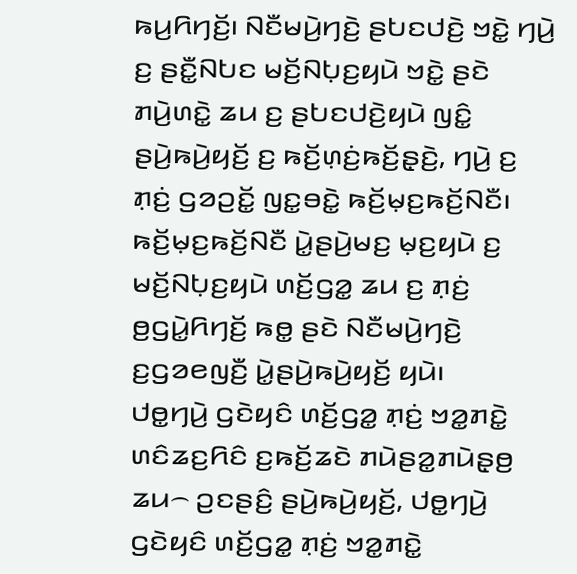ꤒꤣ꤬ꤖꤚꤢꤩ꤬꤯ ꤡꤢꤪꤗꤣꤧ꤬ꤚꤢꤧ꤬ ꤔꤝꤢꤓꤢꤧ꤬ ꤠꤢꤧ꤭ ꤚꤣꤧ꤬ ꤢ꤬ ꤔꤢꤪ꤭ꤡꤝꤢ ꤗꤢꤩ꤬ꤡꤝ꤫ꤢ꤬ꤟꤣꤧ ꤠꤢꤧ꤭ ꤔꤢꤧ ꤊꤣꤧ꤬ꤛꤢꤧ꤭ ꤘꤣ ꤢ꤬ ꤔꤝꤢꤓꤢꤧ꤬ꤟꤣꤧ ꤜꤢꤨ꤭ ꤔꤣꤧ꤬ꤒꤣꤧ꤬ꤟꤢꤩ꤬ ꤢ꤬ ꤒꤢꤩ꤬ꤛ꤫ꤢꤦ꤬ꤒꤢꤩ꤬ꤔ꤫ꤢꤧ꤬, ꤚꤣꤧ꤬ ꤢ꤬ ꤊ꤫ꤢꤦ꤬ ꤞꤤꤑꤢꤩ꤭ ꤜꤢ꤭ꤋꤢꤧ꤭ ꤒꤢꤩ꤬ꤗ꤫ꤢ꤬ꤒꤢꤩ꤬ꤡꤢꤪ꤯ ꤒꤢꤩ꤬ꤗ꤫ꤢ꤬ꤒꤢꤩ꤬ꤡꤢꤪ ꤣꤧ꤭ꤔꤣꤧ꤬ꤗꤢ꤬ ꤗ꤫ꤢ꤬ꤟꤣꤧ ꤢ꤬ ꤗꤢꤩ꤬ꤡꤝ꤫ꤢ꤬ꤟꤣꤧ ꤛꤢꤩ꤬ꤞꤤ꤭ ꤘꤣ ꤢ꤬ ꤊ꤫ꤢꤦ꤬ ꤥ꤬ꤞꤣꤧ꤭ꤖꤚꤢꤩ꤬ ꤒꤥ꤭ ꤔꤢꤧ ꤡꤢꤪꤗꤣꤧ꤬ꤚꤢꤧ꤬ ꤢ꤬ꤞꤤꤕꤜꤢꤪ꤬ ꤣꤧ꤭ꤔꤣꤧ꤬ꤒꤣꤧ꤬ꤟꤢꤩ꤬ ꤟꤣꤧ꤯
ꤓꤥ꤭ꤚꤣꤧ꤬ ꤞꤢꤧꤟꤢꤨ ꤛꤢꤩ꤬ꤞꤤ꤭ ꤊ꤫ꤢꤦ꤬ ꤠꤤ꤭ꤊꤢꤧ꤭ ꤛꤢꤨꤘꤢ꤬ꤖꤢꤨ ꤢ꤬ꤒꤢꤩ꤬ꤘꤢꤧ ꤊꤣꤧꤔꤤ꤭ꤊꤣꤧꤔ꤫ꤥ꤬ ꤘꤣ꤮ ꤑꤢꤔꤢꤨ꤬ ꤔꤣꤧ꤬ꤒꤣꤧ꤬ꤟꤢꤩ꤬, ꤓꤥ꤭ꤚꤣꤧ꤬ ꤞꤢꤧꤟꤢꤨ ꤛꤢꤩ꤬ꤞꤤ꤭ ꤊ꤫ꤢꤦ꤬ ꤠꤤ꤭ꤊꤢꤧ꤭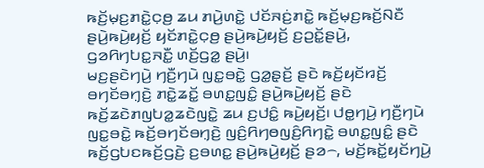ꤒꤢꤩ꤬ꤗ꤫ꤢ꤬ꤊꤢꤧ꤭ꤍ꤫ꤥ꤬ ꤘꤣ ꤊꤣꤧ꤬ꤛꤢꤧ꤭ ꤓꤢꤩꤏꤢꤦ꤬ꤊꤢꤧ꤭ ꤒꤢꤩ꤬ꤗ꤫ꤢ꤬ꤒꤢꤩ꤬ꤡꤢꤪ ꤔꤣꤧ꤬ꤒꤣꤧ꤬ꤟꤢꤩ꤬ ꤟꤢꤩꤊꤢꤧ꤭ꤍ꤫ꤥ꤬ ꤔꤣꤧ꤬ꤒꤣꤧ꤬ꤟꤢꤩ꤬ ꤢ꤬ꤑꤢꤩ꤭ꤔꤣꤧ꤬, ꤞꤤꤖꤚꤝꤢ꤭ꤏꤢꤪ꤭ ꤛꤢꤩ꤬ꤞꤤ꤭ ꤔꤣꤧ꤬꤯
ꤗꤢ꤬ꤔꤢꤧꤚꤣꤧ꤬ ꤚꤢꤪ꤬ꤚꤣꤧ ꤜꤢ꤭ꤋꤢꤧ꤭ ꤞꤤ꤭ꤔ꤫ꤢꤩ꤬ ꤔꤢꤧ ꤒꤢꤩ꤬ꤟꤢꤩꤙꤢꤩ꤬ ꤋꤚꤢꤩꤋꤚ꤫ꤢꤧ꤬ ꤊꤢꤧ꤭ꤘꤢꤩ꤭ ꤋꤛꤢ꤭ꤜꤢꤨ꤭ ꤔꤣꤧ꤬ꤒꤣꤧ꤬ꤟꤢꤩ꤬ ꤔꤢꤧ ꤒꤢꤩ꤬ꤘꤢꤧꤊꤜꤝꤤ꤭ꤘꤢꤧꤜꤢꤧ꤭ ꤘꤣ ꤢ꤬ꤓꤢꤨ꤭ ꤒꤣꤧ꤬ꤟꤢꤩ꤬꤯ ꤓꤥ꤭ꤚꤣꤧ꤬ ꤚꤢꤪ꤬ꤚꤣꤧ ꤜꤢ꤭ꤋꤢꤧ꤭ ꤒꤢꤩ꤬ꤋꤚꤢꤩꤋꤚ꤫ꤢꤧ꤬ ꤜꤢꤨ꤬ꤖꤚꤥꤜꤢꤨ꤬ꤖꤚꤢꤧ꤭ ꤋꤛꤢ꤭ꤜꤢꤨ꤭ ꤔꤢꤧ ꤒꤢꤩ꤬ꤞꤝꤢꤒꤢꤩ꤬ꤞꤢꤧ꤬ ꤢ꤬ꤋꤛꤢ꤭ ꤔꤣꤧ꤬ꤒꤣꤧ꤬ꤟꤢꤩ꤬ ꤔꤤ꤮, ꤗꤢꤩ꤬ꤒꤢꤩ꤭ꤟꤢꤩꤚꤣꤧ꤬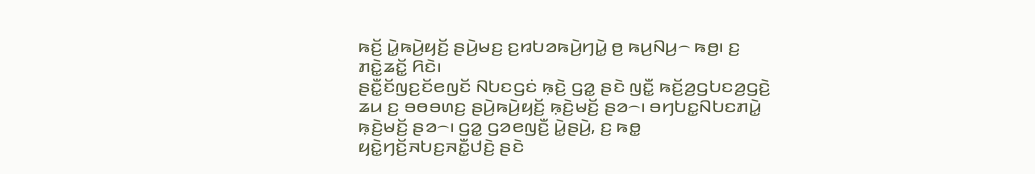ꤒꤢꤩ꤬ ꤣꤧ꤭ꤒꤣꤧ꤬ꤟꤢꤩ꤬ ꤔꤣꤧ꤬ꤗꤢ꤬ ꤢ꤬ꤙꤝꤤꤒꤣꤧ꤬ꤚꤣꤧ꤭ ꤥ꤬ ꤒꤣ꤬ꤡꤣ꤬꤮ ꤒꤥ꤬꤯ ꤢ꤬ ꤊꤢꤧ꤭ꤘꤢꤩ꤭ ꤖꤢꤧ꤯
ꤔꤢꤪ꤭ꤢꤩꤜꤢ꤬ꤢꤩꤕꤜꤢꤩ ꤡꤝꤢꤞꤢꤦ ꤒ꤫ꤢꤧ꤬ ꤞꤤ꤭ ꤔꤢꤧ ꤜꤢꤪ꤭ ꤒꤢꤩ꤬ꤤ꤬ꤞꤝꤢꤤ꤬ꤞꤢꤧ꤬ ꤘꤣ ꤢ꤬ ꤋꤥꤋꤛꤢ꤬ ꤔꤣꤧ꤬ꤒꤣꤧ꤬ꤟꤢꤩ꤬ ꤒ꤫ꤢꤧ꤬ꤗꤢꤩ꤬ ꤔꤤ꤮꤯ ꤋꤚꤝꤢ꤭ꤡꤝꤢꤊꤣꤧ꤭ ꤒ꤫ꤢꤧ꤬ꤗꤢꤩ꤬ ꤔꤤ꤮꤯ ꤞꤤ꤭ ꤞꤤꤕꤜꤢꤪ꤬ ꤣꤧ꤭ꤔꤣꤧ꤬, ꤢ꤬ ꤒꤥ꤭ ꤟꤢꤧ꤭ꤚꤢꤩ꤬ꤏꤝꤢ꤬ꤏꤢꤪ꤭ꤓꤢꤧ꤬ ꤔꤢꤧ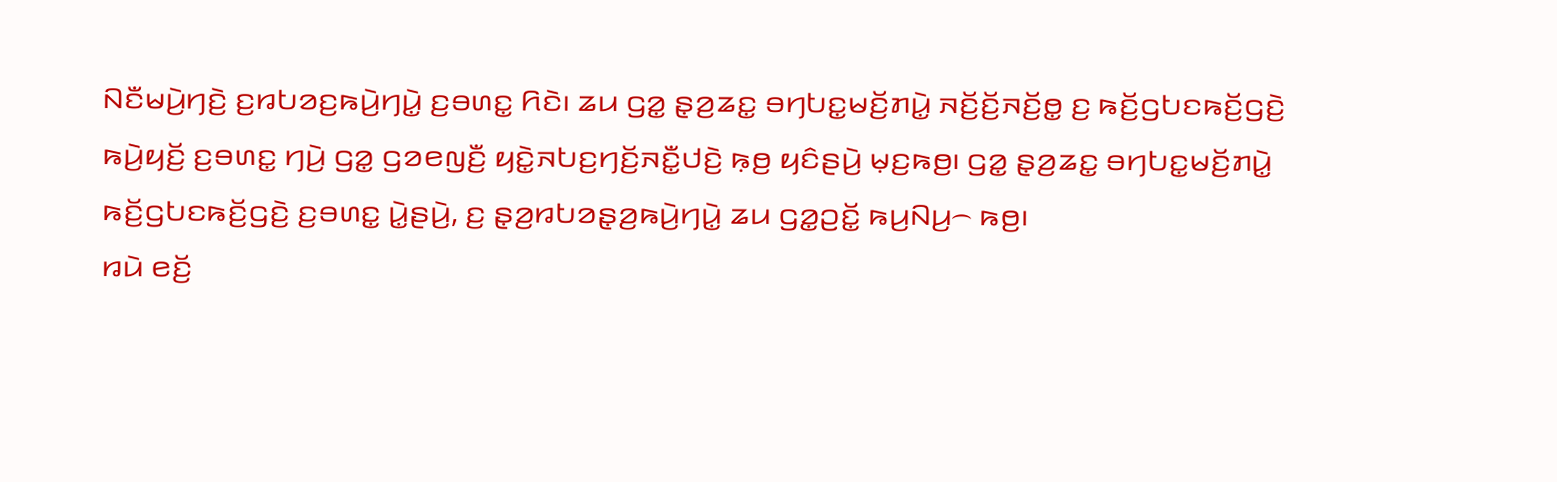ꤡꤢꤪꤗꤣꤧ꤬ꤚꤢꤧ꤬ ꤢ꤬ꤙꤝꤤꤢ꤬ꤒꤣꤧ꤬ꤚꤣꤧ꤭ ꤢ꤬ꤋꤛꤢ꤭ ꤖꤢꤧ꤯ ꤘꤣ ꤞꤤ꤭ ꤔ꤫ꤤ꤬ꤘꤢ꤭ ꤋꤚꤝꤢ꤭ꤗꤢꤩ꤬ꤊꤣꤧ꤭ ꤏꤢꤩ꤬ꤢꤩ꤬ꤏꤢꤩ꤬ꤥ꤭ ꤢ꤬ ꤒꤢꤩ꤬ꤞꤝꤢꤒꤢꤩ꤬ꤞꤢꤧ꤬ ꤒꤣꤧ꤬ꤟꤢꤩ꤬ ꤢ꤬ꤋꤛꤢ꤭ ꤚꤣꤧ꤬ ꤞꤤ꤭ ꤞꤤꤕꤜꤢꤪ꤬ ꤟꤢꤧ꤭ꤏꤝꤢ꤬ꤚꤢꤩ꤬ꤏꤢꤪ꤭ꤓꤢꤧ꤬ ꤒ꤫ꤥ꤬ ꤟꤢꤨꤔꤣꤧ꤬ ꤗ꤫ꤢ꤬ꤒꤥ꤬꤯ ꤞꤤ꤭ ꤔ꤫ꤤ꤬ꤘꤢ꤭ ꤋꤚꤝꤢ꤭ꤗꤢꤩ꤬ꤊꤣꤧ꤭ ꤒꤢꤩ꤬ꤞꤝꤢꤒꤢꤩ꤬ꤞꤢꤧ꤬ ꤢ꤬ꤋꤛꤢ꤭ ꤣꤧ꤭ꤔꤣꤧ꤬, ꤢ꤬ ꤔ꤫ꤤ꤬ꤙꤝꤤꤔ꤫ꤤ꤬ꤒꤣꤧ꤬ꤚꤣꤧ꤭ ꤘꤣ ꤞꤤ꤭ꤑꤢꤩ꤭ ꤒꤣ꤬ꤡꤣ꤬꤮ ꤒꤥ꤬꤯
ꤙꤣꤧ ꤕꤢꤩ꤬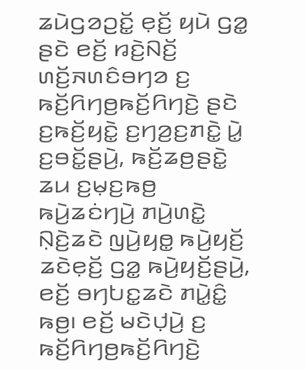ꤘꤣꤧꤞꤤꤑꤢꤩ꤭ ꤕ꤫ꤢꤩ꤬ ꤟꤣꤧ ꤞꤤ꤭ ꤔꤢꤧ ꤕꤢꤩ꤬ ꤙꤢꤧ꤬ꤡꤢꤩ꤬ ꤛꤢꤩ꤬ꤏꤛꤢꤨꤋꤚꤤ ꤢ꤬ ꤒꤢꤩ꤬ꤖꤚꤥ꤬ꤒꤢꤩ꤬ꤖꤚꤢꤧ꤬ ꤔꤢꤧ ꤢ꤬ꤒꤢꤩ꤬ꤟꤢꤧ꤭ ꤢ꤬ꤚꤤ꤬ꤢ꤬ꤊꤢꤧ꤭ ꤣꤧ꤭ ꤢ꤬ꤋꤢꤩ꤭ꤔꤣꤧ꤬, ꤒꤢꤩ꤬ꤘꤥ꤬ꤔꤢꤧ꤭ ꤘꤣ ꤢ꤬ꤗ꤫ꤢ꤬ꤒꤥ꤬ ꤒꤣꤧ꤬ꤘꤢꤦꤚꤣꤧ꤬ ꤊꤣꤧ꤬ꤛꤢꤧ꤭ ꤡ꤫ꤢꤧ꤬ꤘꤢꤧ ꤜꤣꤧ꤬ꤟꤥ꤭ ꤒꤣꤧ꤬ꤟꤢꤩ꤬ ꤘꤢꤧꤕ꤫ꤢꤩ꤬ ꤞꤤ꤭ ꤒꤣꤧ꤬ꤟꤢꤩ꤬ꤔꤣꤧ꤬, ꤕꤢꤩ꤬ ꤋꤚꤝꤢ꤭ꤘꤢꤧ ꤊꤣꤧ꤭ꤢꤨ꤭ ꤒꤥ꤬꤯ ꤕꤢꤩ꤬ ꤗꤢꤧꤓ꤫ꤣꤧ꤬ ꤢ꤬ ꤒꤢꤩ꤬ꤖꤚꤥ꤬ꤒꤢꤩ꤬ꤖꤚꤢꤧ꤬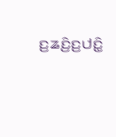ꤢ꤬ꤘꤢꤨ꤬ꤢ꤬ꤓꤢꤨ꤭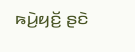ꤒꤣꤧ꤬ꤟꤢꤩ꤬ ꤔꤢꤧ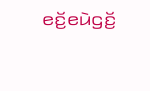ꤕꤢꤩ꤬ꤕꤣꤧꤞꤢꤩ꤬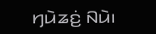ꤚꤣꤧꤘꤢꤦ꤬ ꤡꤣꤧ꤯